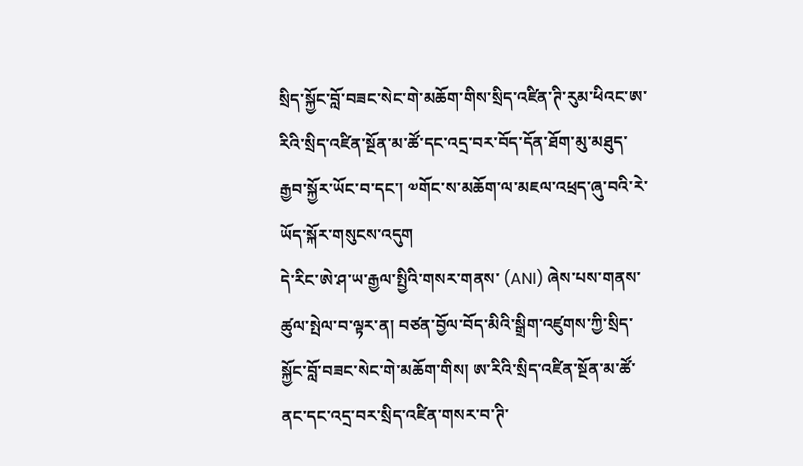སྲིད་སྐྱོང་བློ་བཟང་སེང་གེ་མཆོག་གིས་སྲིད་འཛིན་ཊི་རུམ་ཕིའང་ཨ་རིའི་སྲིད་འཛིན་སྔོན་མ་ཚོ་དང་འདྲ་བར་བོད་དོན་ཐོག་མུ་མཐུད་རྒྱབ་སྐྱོར་ཡོང་བ་དང་། ༧གོང་ས་མཆོག་ལ་མཇལ་འཕྲད་ཞུ་བའི་རེ་ཡོད་སྐོར་གསུངས་འདུག
དེ་རིང་ཨེ་ཤ་ཡ་རྒྱལ་སྤྱིའི་གསར་གནས་ (ANI) ཞེས་པས་གནས་ཚུལ་སྤེལ་བ་ལྟར་ན། བཙན་བྱོལ་བོད་མིའི་སྒྲིག་འཛུགས་ཀྱི་སྲིད་སྐྱོང་བློ་བཟང་སེང་གེ་མཆོག་གིས། ཨ་རིའི་སྲིད་འཛིན་སྔོན་མ་ཚོ་ནང་དང་འདྲ་བར་སྲིད་འཛིན་གསར་བ་ཊི་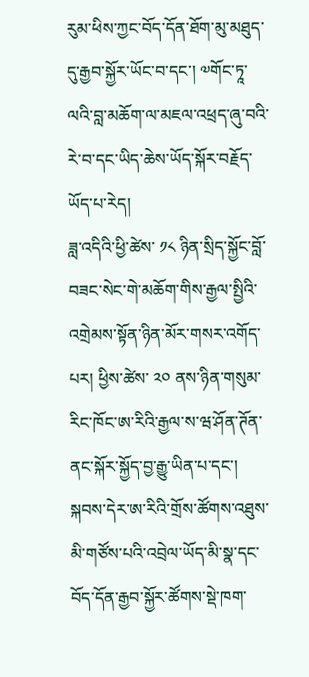རུམ་ཕིས་ཀྱང་བོད་དོན་ཐོག་མུ་མཐུད་དུ་རྒྱབ་སྐྱོར་ཡོང་བ་དང་། ༧གོང་ཏཱ་ལའི་བླ་མཆོག་ལ་མཇལ་འཕྲད་ཞུ་བའི་རེ་བ་དང་ཡིད་ཆེས་ཡོད་སྐོར་བརྗོད་ཡོད་པ་རེད།
ཟླ་འདིའི་ཕྱི་ཚེས་ ༡༨ ཉིན་སྲིད་སྐྱོང་བློ་བཟང་སེང་གེ་མཆོག་གིས་རྒྱལ་སྤྱིའི་འགྲེམས་སྟོན་ཉིན་མོར་གསར་འགོད་པར། ཕྱིས་ཚེས་ ༢༠ ནས་ཉིན་གསུམ་རིང་ཁོང་ཨ་རིའི་རྒྱལ་ས་ཝ་ཤོན་ཊོན་ནང་སྐོར་སྐྱོད་བྱ་རྒྱུ་ཡིན་པ་དང་། སྐབས་དེར་ཨ་རིའི་གྲོས་ཚོགས་འཐུས་མི་གཙོས་པའི་འབྲེལ་ཡོད་མི་སྣ་དང་བོད་དོན་རྒྱབ་སྐྱོར་ཚོགས་སྡེ་ཁག་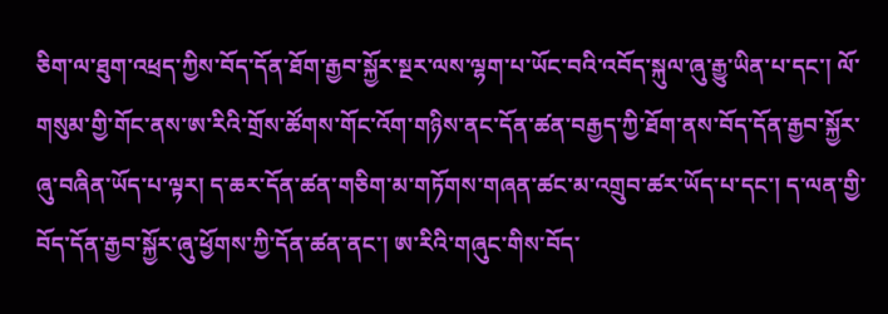ཅིག་ལ་ཐུག་འཕྲད་ཀྱིས་བོད་དོན་ཐོག་རྒྱབ་སྐྱོར་སྔར་ལས་ལྷག་པ་ཡོང་བའི་འབོད་སྐུལ་ཞུ་རྒྱུ་ཡིན་པ་དང་། ལོ་གསུམ་གྱི་གོང་ནས་ཨ་རིའི་གྲོས་ཚོགས་གོང་འོག་གཉིས་ནང་དོན་ཚན་བརྒྱད་ཀྱི་ཐོག་ནས་བོད་དོན་རྒྱབ་སྐྱོར་ཞུ་བཞིན་ཡོད་པ་ལྟར། ད་ཆར་དོན་ཚན་གཅིག་མ་གཏོགས་གཞན་ཚང་མ་འགྲུབ་ཚར་ཡོད་པ་དང་། ད་ལན་གྱི་བོད་དོན་རྒྱབ་སྐྱོར་ཞུ་ཕྱོགས་ཀྱི་དོན་ཚན་ནང་། ཨ་རིའི་གཞུང་གིས་བོད་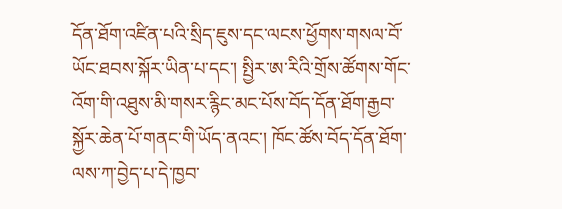དོན་ཐོག་འཛིན་པའི་སྲིད་ཇུས་དང་ལངས་ཕྱོགས་གསལ་བོ་ཡོང་ཐབས་སྐོར་ཡིན་པ་དང་། སྤྱིར་ཨ་རིའི་གྲོས་ཚོགས་གོང་འོག་གི་འཐུས་མི་གསར་རྙིང་མང་པོས་བོད་དོན་ཐོག་རྒྱབ་སྐྱོར་ཆེན་པོ་གནང་གི་ཡོད་ནའང་། ཁོང་ཚོས་བོད་དོན་ཐོག་ལས་ཀ་བྱེད་པ་དེ་ཁྱབ་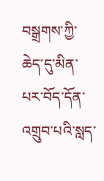བསྒྲགས་ཀྱི་ཆེད་དུ་མིན་པར་བོད་དོན་འགྲུབ་པའི་སླད་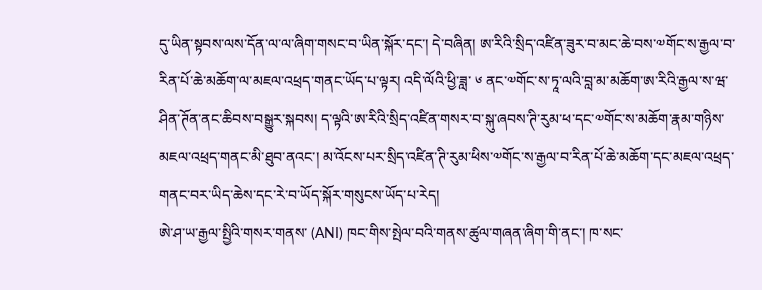དུ་ཡིན་སྟབས་ལས་དོན་ལ་ལ་ཞིག་གསང་བ་ཡིན་སྐོར་དང་། དེ་བཞིན། ཨ་རིའི་སྲིད་འཛིན་ཟུར་བ་མང་ཆེ་བས་༧གོང་ས་རྒྱལ་བ་རིན་པོ་ཆེ་མཆོག་ལ་མཇལ་འཕྲད་གནང་ཡོད་པ་ལྟར། འདི་ལོའི་ཕྱི་ཟླ་ ༦ ནང་༧གོང་ས་ཏཱ་ལའི་བླ་མ་མཆོག་ཨ་རིའི་རྒྱལ་ས་ཝ་ཤིན་ཊོན་ནང་ཆིབས་བསྒྱུར་སྐབས། ད་ལྟའི་ཨ་རིའི་སྲིད་འཛིན་གསར་བ་སྐུ་ཞབས་ཊི་རུམ་ཕ་དང་༧གོང་ས་མཆོག་རྣམ་གཉིས་མཇལ་འཕྲད་གནང་མི་ཐུབ་ནའང་། མ་འོངས་པར་སྲིད་འཛིན་ཊི་རུམ་ཕིས་༧གོང་ས་རྒྱལ་བ་རིན་པོ་ཆེ་མཆོག་དང་མཇལ་འཕྲད་གནང་བར་ཡིད་ཆེས་དང་རེ་བ་ཡོད་སྐོར་གསུངས་ཡོད་པ་རེད།
ཨེ་ཤ་ཡ་རྒྱལ་སྤྱིའི་གསར་གནས་ (ANI) ཁང་གིས་སྤེལ་བའི་གནས་ཚུལ་གཞན་ཞིག་གི་ནང་། ཁ་སང་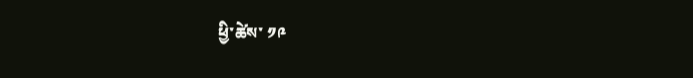ཕྱི་ཚེས་ ༡༩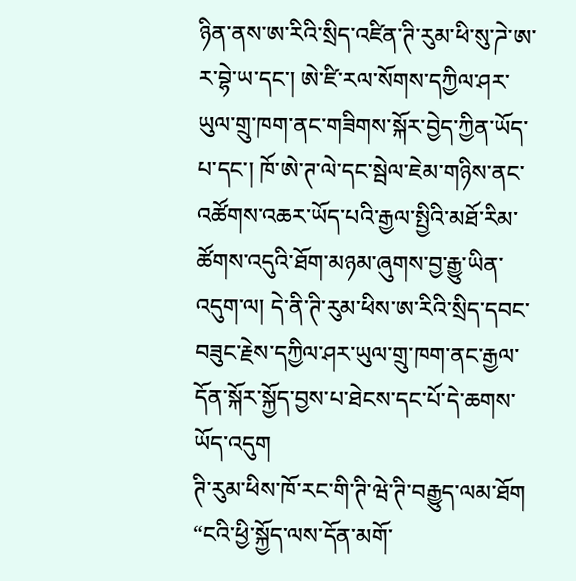ཉིན་ནས་ཨ་རིའི་སྲིད་འཛིན་ཊི་རུམ་ཕི་སུ་ཌེ་ཨ་ར་བྷེ་ཡ་དང་། ཨེ་ཛི་རལ་སོགས་དཀྱིལ་ཤར་ཡུལ་གྲུ་ཁག་ནང་གཟིགས་སྐོར་བྱེད་ཀྱིན་ཡོད་པ་དང་། ཁོ་ཨེ་ཊ་ལེ་དང་སྦེལ་ཇེམ་གཉིས་ནང་འཚོགས་འཆར་ཡོད་པའི་རྒྱལ་སྤྱིའི་མཐོ་རིམ་ཚོགས་འདུའི་ཐོག་མཉམ་ཞུགས་བྱ་རྒྱུ་ཡིན་འདུག་ལ། དེ་ནི་ཊི་རུམ་ཕིས་ཨ་རིའི་སྲིད་དབང་བཟུང་རྗེས་དཀྱིལ་ཤར་ཡུལ་གྲུ་ཁག་ནང་རྒྱལ་དོན་སྐོར་སྐྱོད་བྱས་པ་ཐེངས་དང་པོ་དེ་ཆགས་ཡོད་འདུག
ཊི་རུམ་ཕིས་ཁོ་རང་གི་ཊི་ཝེ་ཊི་བརྒྱུད་ལམ་ཐོག “ངའི་ཕྱི་སྐྱོད་ལས་དོན་མགོ་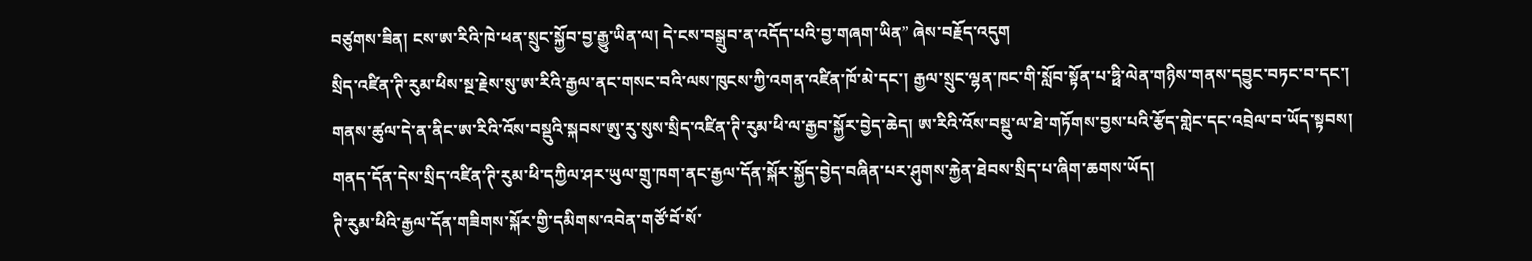བཙུགས་ཟིན། ངས་ཨ་རིའི་ཁེ་ཕན་སྲུང་སྐྱོབ་བྱ་རྒྱུ་ཡིན་ལ། དེ་ངས་བསྒྲུབ་ན་འདོད་པའི་བྱ་གཞག་ཡིན” ཞེས་བརྗོད་འདུག
སྲིད་འཛིན་ཊི་རུམ་ཕིས་སྔ་རྗེས་སུ་ཨ་རིའི་རྒྱལ་ནང་གསང་བའི་ལས་ཁུངས་ཀྱི་འགན་འཛིན་ཁོ་མེ་དང་། རྒྱལ་སྲུང་ལྷན་ཁང་གི་སློབ་སྟོན་པ་ཧྥི་ལེན་གཉིས་གནས་དབྱུང་བཏང་བ་དང་། གནས་ཚུལ་དེ་ན་ནིང་ཨ་རིའི་འོས་བསྡུའི་སྐབས་ཨུ་རུ་སུས་སྲིད་འཛིན་ཊི་རུམ་ཕི་ལ་རྒྱབ་སྐྱོར་བྱེད་ཆེད། ཨ་རིའི་འོས་བསྡུ་ལ་ཐེ་གཏོགས་བྱས་པའི་རྩོད་གླེང་དང་འབྲེལ་བ་ཡོད་སྟབས། གནད་དོན་དེས་སྲིད་འཛིན་ཊི་རུམ་ཕི་དཀྱིལ་ཤར་ཡུལ་གྲུ་ཁག་ནང་རྒྱལ་དོན་སྐོར་སྐྱོད་བྱེད་བཞིན་པར་ཤུགས་རྐྱེན་ཐེབས་སྲིད་པ་ཞིག་ཆགས་ཡོད།
ཊི་རུམ་ཕིའི་རྒྱལ་དོན་གཟིགས་སྐོར་གྱི་དམིགས་འབེན་གཙོ་བོ་སོ་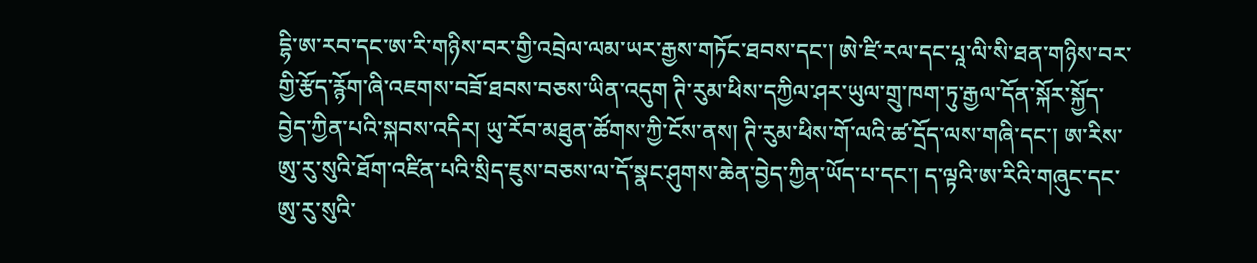དྷི་ཨ་རབ་དང་ཨ་རི་གཉིས་བར་གྱི་འབྲེལ་ལམ་ཡར་རྒྱས་གཏོང་ཐབས་དང་། ཨེ་ཛི་རལ་དང་པཱ་ལི་སི་ཐན་གཉིས་བར་གྱི་རྩོད་རྙོག་ཞི་འཇགས་བཟོ་ཐབས་བཅས་ཡིན་འདུག ཊི་རུམ་ཕིས་དཀྱིལ་ཤར་ཡུལ་གྲུ་ཁག་ཏུ་རྒྱལ་དོན་སྐོར་སྐྱོད་བྱེད་ཀྱིན་པའི་སྐབས་འདིར། ཡུ་རོབ་མཐུན་ཚོགས་ཀྱི་ངོས་ནས། ཊི་རུམ་ཕིས་གོ་ལའི་ཚ་དྲོད་ལས་གཞི་དང་། ཨ་རིས་ཨུ་རུ་སུའི་ཐོག་འཛིན་པའི་སྲིད་ཇུས་བཅས་ལ་དོ་སྣང་ཤུགས་ཆེན་བྱེད་ཀྱིན་ཡོད་པ་དང་། ད་ལྟའི་ཨ་རིའི་གཞུང་དང་ཨུ་རུ་སུའི་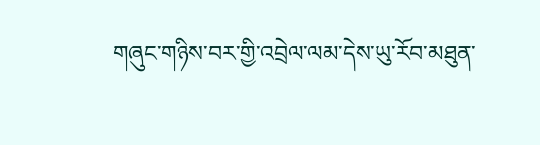གཞུང་གཉིས་བར་གྱི་འབྲེལ་ལམ་དེས་ཡུ་རོབ་མཐུན་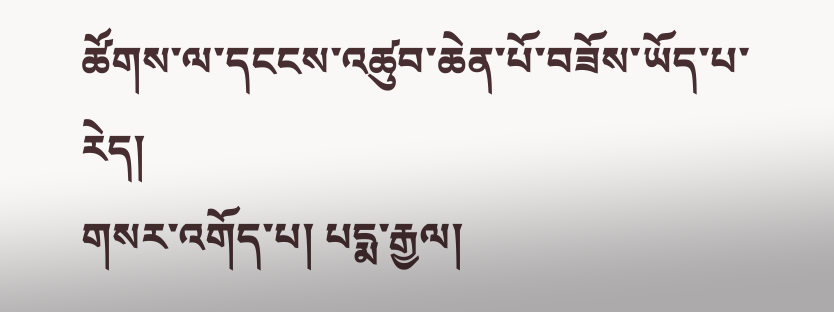ཚོགས་ལ་དངངས་འཚུབ་ཆེན་པོ་བཟོས་ཡོད་པ་རེད།
གསར་འགོད་པ། པདྨ་རྒྱལ།